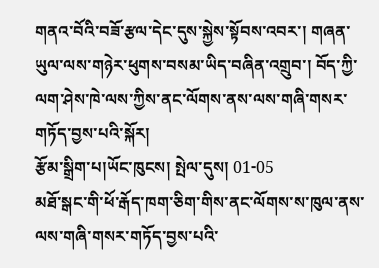གནའ་བོའི་བཟོ་རྩལ་དེང་དུས་སྐྱེས་སྟོབས་འབར་། གཞན་ཡུལ་ལས་གཉེར་ཕུགས་བསམ་ཡིད་བཞིན་འགྲུབ་། བོད་ཀྱི་ལག་ཤེས་ཁེ་ལས་ཀྱིས་ནང་ལོགས་ནས་ལས་གཞི་གསར་གཏོད་བྱས་པའི་སྐོར།
རྩོམ་སྒྲིག་པ།ཡོང་ཁུངས། སྤེལ་དུས། 01-05
མཐོ་སྒང་གི་ཕོ་རྒོད་ཁག་ཅིག་གིས་ནང་ལོགས་ས་ཁུལ་ནས་ལས་གཞི་གསར་གཏོད་བྱས་པའི་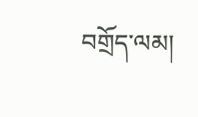བགྲོད་ལམ།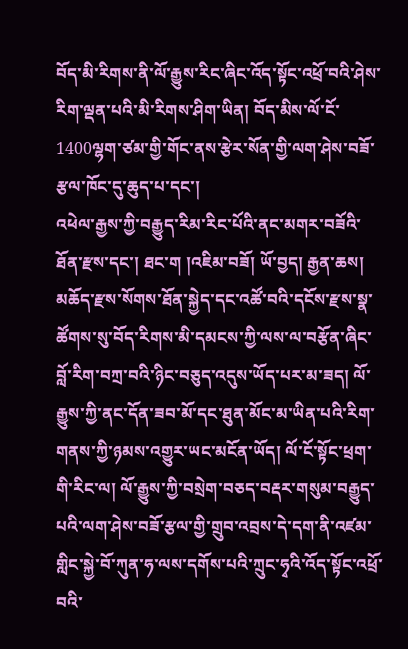བོད་མི་རིགས་ནི་ལོ་རྒྱུས་རིང་ཞིང་འོད་སྟོང་འཕྲོ་བའི་ཤེས་རིག་ལྡན་པའི་མི་རིགས་ཤིག་ཡིན། བོད་མིས་ལོ་ངོ་1400ལྷག་ཙམ་གྱི་གོང་ནས་རྩེར་སོན་གྱི་ལག་ཤེས་བཟོ་རྩལ་ཁོང་དུ་ཆུད་པ་དང་།
འཕེལ་རྒྱས་ཀྱི་བརྒྱུད་རིམ་རིང་པོའི་ནང་མགར་བཟོའི་ཐོན་རྫས་དང་། ཐང་ག །འཇིམ་བཟོ། ཡོ་བྱད། རྒྱན་ཆས། མཆོད་རྫས་སོགས་ཐོན་སྐྱེད་དང་འཚོ་བའི་དངོས་རྫས་སྣ་ཚོགས་སུ་བོད་རིགས་མི་དམངས་ཀྱི་ལས་ལ་བརྩོན་ཞིང་བློ་རིག་བཀྲ་བའི་ཉིང་བཅུད་འདུས་ཡོད་པར་མ་ཟད། ལོ་རྒྱུས་ཀྱི་ནང་དོན་ཟབ་མོ་དང་ཐུན་མོང་མ་ཡིན་པའི་རིག་གནས་ཀྱི་ཉམས་འགྱུར་ཡང་མངོན་ཡོད། ལོ་ངོ་སྟོང་ཕྲག་གི་རིང་ལ། ལོ་རྒྱུས་ཀྱི་བསྲེག་བཅད་བརྡར་གསུམ་བརྒྱུད་པའི་ལག་ཤེས་བཟོ་རྩལ་གྱི་གྲུབ་འབྲས་དེ་དག་ནི་འཛམ་གླིང་སྐྱེ་བོ་ཀུན་ཧ་ལས་དགོས་པའི་ཀྲུང་ཧྭའི་འོད་སྟོང་འཕྲོ་བའི་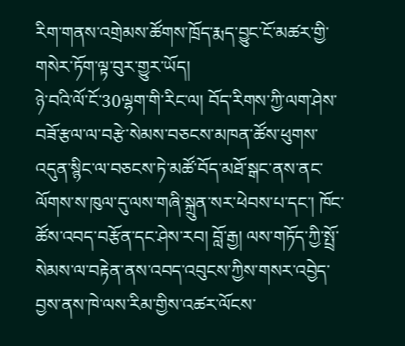རིག་གནས་འགྲེམས་ཚོགས་ཁྲོད་རྨད་བྱུང་ངོ་མཚར་གྱི་གསེར་ཏོག་ལྟ་བུར་གྱུར་ཡོད།
ཉེ་བའི་ལོ་ངོ་30ལྷག་གི་རིང་ལ། བོད་རིགས་ཀྱི་ལག་ཤེས་བཟོ་རྩལ་ལ་བརྩེ་སེམས་བཅངས་མཁན་ཚོས་ཕུགས་འདུན་སྙིང་ལ་བཅངས་ཏེ་མཚོ་བོད་མཐོ་སྒང་ནས་ནང་ལོགས་ས་ཁུལ་དུ་ལས་གཞི་སྐྲུན་སར་ཕེབས་པ་དང་། ཁོང་ཚོས་འབད་བརྩོན་དང་ཤེས་རབ། བློ་རྒྱ། ལས་གཏོད་ཀྱི་སྤྲོ་སེམས་ལ་བརྟེན་ནས་འབད་འབུངས་ཀྱིས་གསར་འབྱེད་བྱས་ནས་ཁེ་ལས་རིམ་གྱིས་འཚར་ལོངས་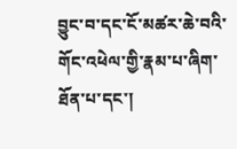བྱུང་བ་དང་ངོ་མཚར་ཆེ་བའི་གོང་འཕེལ་གྱི་རྣམ་པ་ཞིག་ཐོན་པ་དང་།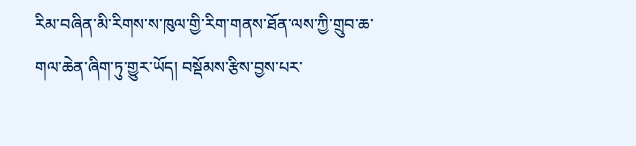རིམ་བཞིན་མི་རིགས་ས་ཁུལ་གྱི་རིག་གནས་ཐོན་ལས་ཀྱི་གྲུབ་ཆ་གལ་ཆེན་ཞིག་ཏུ་གྱུར་ཡོད། བསྡོམས་རྩིས་བྱས་པར་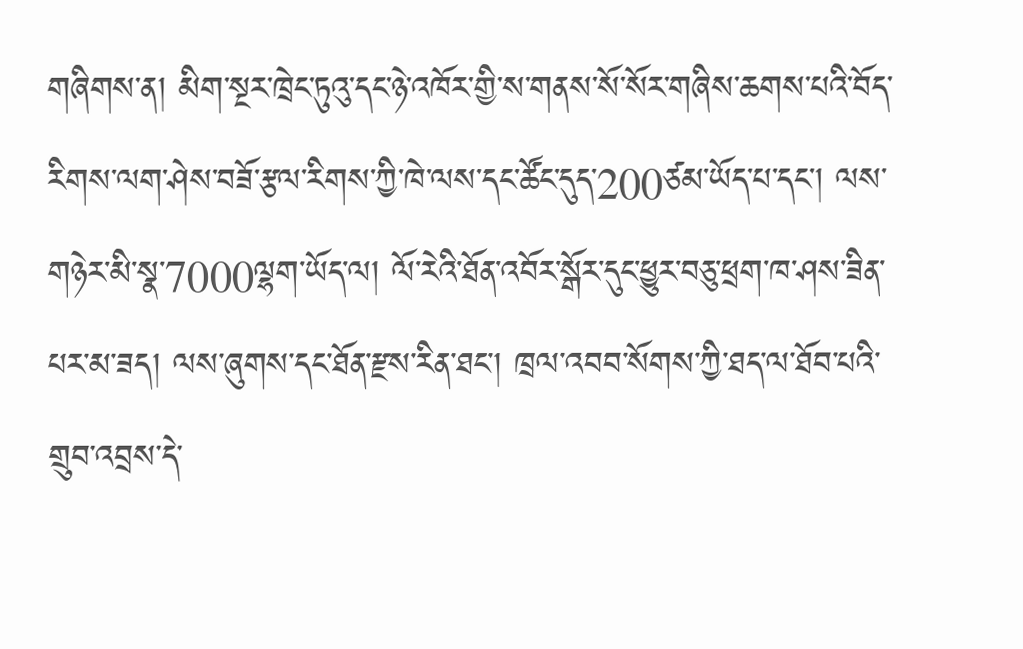གཞིགས་ན། མིག་སྔར་ཁྲེང་ཏུའུ་དང་ཉེ་འཁོར་གྱི་ས་གནས་སོ་སོར་གཞིས་ཆགས་པའི་བོད་རིགས་ལག་ཤེས་བཟོ་རྩལ་རིགས་ཀྱི་ཁེ་ལས་དང་ཚོང་དུད་200ཙམ་ཡོད་པ་དང་། ལས་གཉེར་མི་སྣ་7000ལྷག་ཡོད་ལ། ལོ་རེའི་ཐོན་འབོར་སྒོར་དུང་ཕྱུར་བཅུ་ཕྲག་ཁ་ཤས་ཟིན་པར་མ་ཟད། ལས་ཞུགས་དང་ཐོན་རྫས་རིན་ཐང་། ཁྲལ་འབབ་སོགས་ཀྱི་ཐད་ལ་ཐོབ་པའི་གྲུབ་འབྲས་དེ་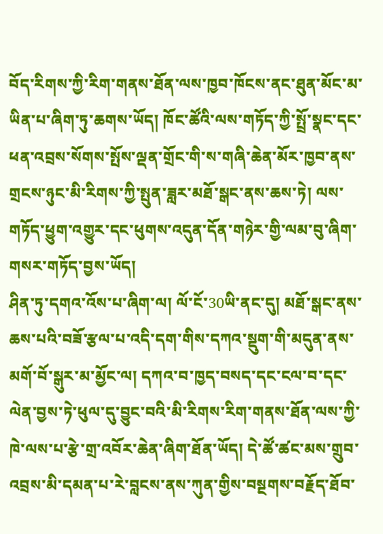བོད་རིགས་ཀྱི་རིག་གནས་ཐོན་ལས་ཁྱབ་ཁོངས་ནང་ཐུན་མོང་མ་ཡིན་པ་ཞིག་ཏུ་ཆགས་ཡོད། ཁོང་ཚོའི་ལས་གཏོད་ཀྱི་སྤྲོ་སྣང་དང་ཕན་འབྲས་སོགས་སྤོས་ལྡན་གྲོང་གི་ས་གཞི་ཆེན་མོར་ཁྱབ་ནས་གྲངས་ཉུང་མི་རིགས་ཀྱི་སྤུན་ཟླར་མཐོ་སྒང་ནས་ཆས་ཏེ། ལས་གཏོད་ཕྱུག་འགྱུར་དང་ཕུགས་འདུན་དོན་གཉེར་གྱི་ལམ་བུ་ཞིག་གསར་གཏོད་བྱས་ཡོད།
ཤིན་ཏུ་དགའ་འོས་པ་ཞིག་ལ། ལོ་ངོ་30ཡི་ནང་དུ། མཐོ་སྒང་ནས་ཆས་པའི་བཟོ་རྩལ་པ་འདི་དག་གིས་དཀའ་སྡུག་གི་མདུན་ནས་མགོ་བོ་སྒུར་མ་མྱོང་ལ། དཀའ་བ་ཁྱད་བསད་དང་ངལ་བ་དང་ལེན་བྱས་ཏེ་ཕུལ་དུ་བྱུང་བའི་མི་རིགས་རིག་གནས་ཐོན་ལས་ཀྱི་ཁེ་ལས་པ་རྩེ་གྲ་འབོར་ཆེན་ཞིག་ཐོན་ཡོད། དེ་ཚོ་ཚང་མས་གྲུབ་འབྲས་མི་དམན་པ་རེ་བླངས་ནས་ཀུན་གྱིས་བསྔགས་བརྗོད་ཐོབ་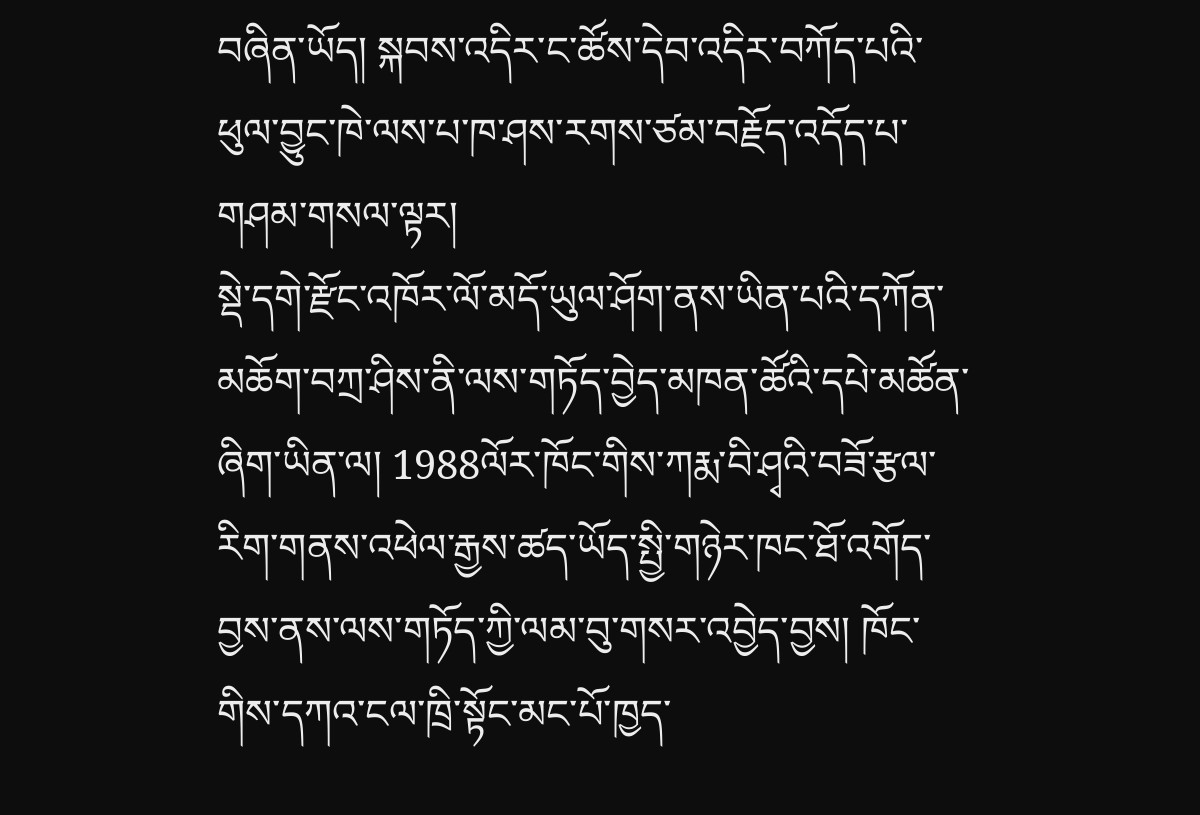བཞིན་ཡོད། སྐབས་འདིར་ང་ཚོས་དེབ་འདིར་བཀོད་པའི་ཕུལ་བྱུང་ཁེ་ལས་པ་ཁ་ཤས་རགས་ཙམ་བརྗོད་འདོད་པ་གཤམ་གསལ་ལྟར།
སྡེ་དགེ་རྫོང་འཁོར་ལོ་མདོ་ཡུལ་ཤོག་ནས་ཡིན་པའི་དཀོན་མཆོག་བཀྲ་ཤིས་ནི་ལས་གཏོད་བྱེད་མཁན་ཚོའི་དཔེ་མཚོན་ཞིག་ཡིན་ལ། 1988ལོར་ཁོང་གིས་ཀརྨ་བི་ཤྭའི་བཟོ་རྩལ་རིག་གནས་འཕེལ་རྒྱས་ཚད་ཡོད་སྤྱི་གཉེར་ཁང་ཐོ་འགོད་བྱས་ནས་ལས་གཏོད་ཀྱི་ལམ་བུ་གསར་འབྱེད་བྱས། ཁོང་གིས་དཀའ་ངལ་ཁྲི་སྟོང་མང་པོ་ཁྱད་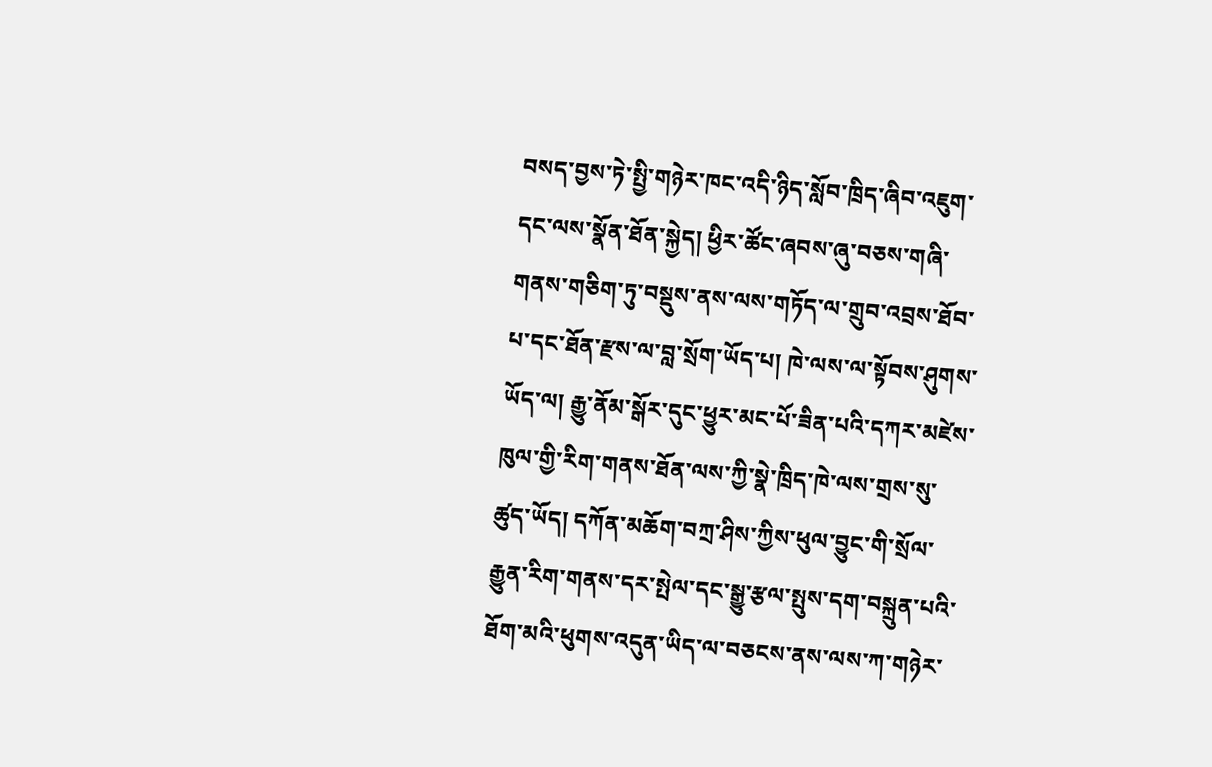བསད་བྱས་ཏེ་སྤྱི་གཉེར་ཁང་འདི་ཉིད་སློབ་ཁྲིད་ཞིབ་འཇུག་དང་ལས་སྣོན་ཐོན་སྐྱེད། ཕྱིར་ཚོང་ཞབས་ཞུ་བཅས་གཞི་གནས་གཅིག་ཏུ་བསྡུས་ནས་ལས་གཏོད་ལ་གྲུབ་འབྲས་ཐོབ་པ་དང་ཐོན་རྫས་ལ་བླ་སྲོག་ཡོད་པ། ཁེ་ལས་ལ་སྟོབས་ཤུགས་ཡོད་ལ། རྒྱུ་ནོམ་སྒོར་དུང་ཕྱུར་མང་པོ་ཟིན་པའི་དཀར་མཛེས་ཁུལ་གྱི་རིག་གནས་ཐོན་ལས་ཀྱི་སྣེ་ཁྲིད་ཁེ་ལས་གྲས་སུ་ཚུད་ཡོད། དཀོན་མཆོག་བཀྲ་ཤིས་ཀྱིས་ཕུལ་བྱུང་གི་སྲོལ་རྒྱུན་རིག་གནས་དར་སྤེལ་དང་སྒྱུ་རྩལ་སྤུས་དག་བསྐྲུན་པའི་ཐོག་མའི་ཕུགས་འདུན་ཡིད་ལ་བཅངས་ནས་ལས་ཀ་གཉེར་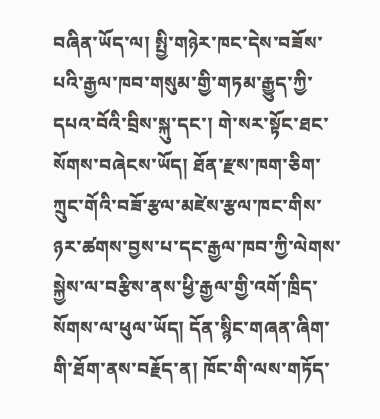བཞིན་ཡོད་ལ། སྤྱི་གཉེར་ཁང་དེས་བཟོས་པའི་རྒྱལ་ཁབ་གསུམ་གྱི་གཏམ་རྒྱུད་ཀྱི་དཔའ་བོའི་བྲིས་སྐུ་དང་། གེ་སར་སྟོང་ཐང་སོགས་བཞེངས་ཡོད། ཐོན་རྫས་ཁག་ཅིག་ཀྲུང་གོའི་བཟོ་རྩལ་མཛེས་རྩལ་ཁང་གིས་ཉར་ཚགས་བྱས་པ་དང་རྒྱལ་ཁབ་ཀྱི་ལེགས་སྐྱེས་ལ་བརྩིས་ནས་ཕྱི་རྒྱལ་གྱི་འགོ་ཁྲིད་སོགས་ལ་ཕུལ་ཡོད། དོན་སྙིང་གཞན་ཞིག་གི་ཐོག་ནས་བརྗོད་ན། ཁོང་གི་ལས་གཏོད་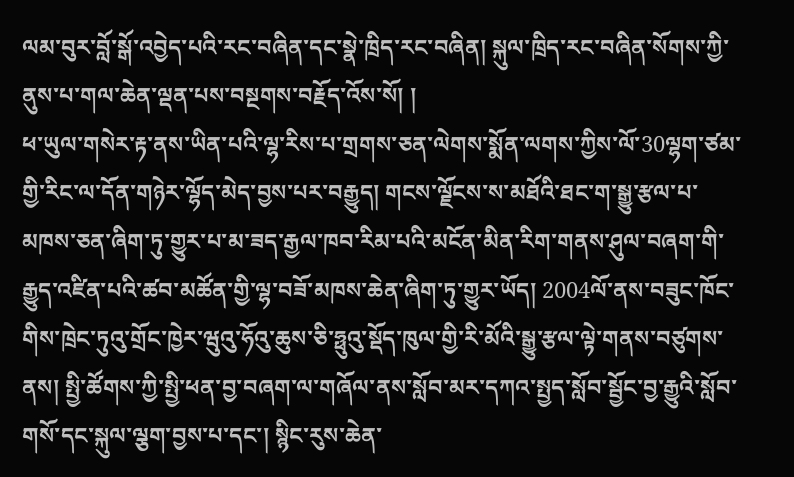ལམ་བུར་བློ་སྒོ་འབྱེད་པའི་རང་བཞིན་དང་སྣེ་ཁྲིད་རང་བཞིན། སྐུལ་ཁྲིད་རང་བཞིན་སོགས་ཀྱི་ནུས་པ་གལ་ཆེན་ལྡན་པས་བསྔགས་བརྗོད་འོས་སོ། །
ཕ་ཡུལ་གསེར་རྟ་ནས་ཡིན་པའི་ལྷ་རིས་པ་གྲགས་ཅན་ལེགས་སྨོན་ལགས་ཀྱིས་ལོ་30ལྷག་ཙམ་གྱི་རིང་ལ་དོན་གཉེར་ལྷོད་མེད་བྱས་པར་བརྒྱུད། གངས་ལྗོངས་ས་མཐོའི་ཐང་ག་སྒྱུ་རྩལ་པ་མཁས་ཅན་ཞིག་ཏུ་གྱུར་པ་མ་ཟད་རྒྱལ་ཁབ་རིམ་པའི་མངོན་མིན་རིག་གནས་ཤུལ་བཞག་གི་རྒྱུད་འཛིན་པའི་ཚབ་མཚོན་གྱི་ལྷ་བཟོ་མཁས་ཆེན་ཞིག་ཏུ་གྱུར་ཡོད། 2004ལོ་ནས་བཟུང་ཁོང་གིས་ཁྲེང་ཏུའུ་གྲོང་ཁྱེར་ཝུའུ་ཧོའུ་ཆུས་ཅི་ཧྥུའུ་སྡོད་ཁུལ་གྱི་རི་མོའི་སྒྱུ་རྩལ་ལྟེ་གནས་བཙུགས་ནས། སྤྱི་ཚོགས་ཀྱི་སྤྱི་ཕན་བྱ་བཞག་ལ་གཞོལ་ནས་སློབ་མར་དཀའ་སྤྱད་སློབ་སྦྱོང་བྱ་རྒྱུའི་སློབ་གསོ་དང་སྐུལ་ལྕག་བྱས་པ་དང་། སྙིང་རུས་ཆེན་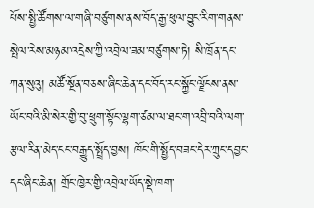པོས་སྤྱི་ཚོགས་ལ་གཞི་བཙུགས་ནས་བོད་རྒྱ་ཕུལ་བྱུང་རིག་གནས་སྤེལ་རེས་མཉམ་འདྲེས་ཀྱི་འབྲེལ་ཟམ་བཙུགས་ཏེ། སི་ཁྲོན་དང་ཀན་སུའུ། མཚོ་སྔོན་བཅས་ཞིང་ཆེན་དང་བོད་རང་སྐྱོང་ལྗོངས་ནས་ཡོང་བའི་མི་སེར་གྱི་བུ་ཕྲུག་སྟོང་ལྷག་ཙམ་ལ་ཐང་ག་འབྲི་བའི་ལག་རྩལ་རིན་མེད་ངང་བརྒྱུད་སྤྲོད་བྱས། ཁོང་གི་སྤྱོད་བཟང་དེར་ཀྲུང་དབྱང་དང་ཞིང་ཆེན། གྲོང་ཁྱེར་གྱི་འབྲེལ་ཡོད་སྡེ་ཁག་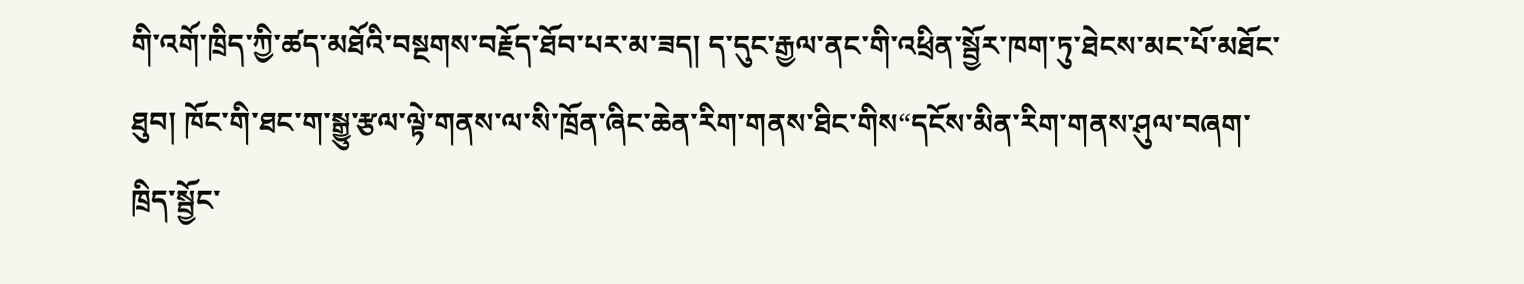གི་འགོ་ཁྲིད་ཀྱི་ཚད་མཐོའི་བསྔགས་བརྗོད་ཐོབ་པར་མ་ཟད། ད་དུང་རྒྱལ་ནང་གི་འཕྲིན་སྦྱོར་ཁག་ཏུ་ཐེངས་མང་པོ་མཐོང་ཐུབ། ཁོང་གི་ཐང་ག་སྒྱུ་རྩལ་ལྟེ་གནས་ལ་སི་ཁྲོན་ཞིང་ཆེན་རིག་གནས་ཐིང་གིས“དངོས་མིན་རིག་གནས་ཤུལ་བཞག་ཁྲིད་སྦྱོང་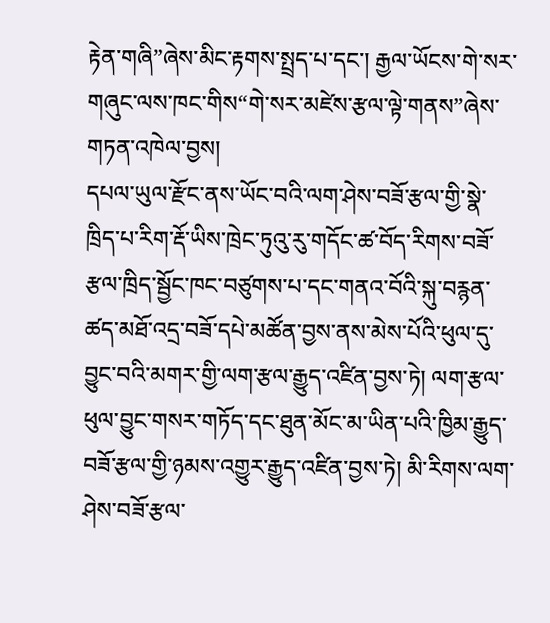རྟེན་གཞི”ཞེས་མིང་རྟགས་སྤྲད་པ་དང་། རྒྱལ་ཡོངས་གེ་སར་གཞུང་ལས་ཁང་གིས“གེ་སར་མཛེས་རྩལ་ལྟེ་གནས”ཞེས་གཏན་འཁེལ་བྱས།
དཔལ་ཡུལ་རྫོང་ནས་ཡོང་བའི་ལག་ཤེས་བཟོ་རྩལ་གྱི་སྣེ་ཁྲིད་པ་རིག་རྡོ་ཡིས་ཁྲེང་ཏུའུ་རུ་གདོང་ཚ་བོད་རིགས་བཟོ་རྩལ་ཁྲིད་སྦྱོང་ཁང་བཙུགས་པ་དང་གནའ་བོའི་སྐུ་བརྙན་ཚད་མཐོ་འདྲ་བཟོ་དཔེ་མཚོན་བྱས་ནས་མེས་པོའི་ཕུལ་དུ་བྱུང་བའི་མགར་གྱི་ལག་རྩལ་རྒྱུད་འཛིན་བྱས་ཏེ། ལག་རྩལ་ཕུལ་བྱུང་གསར་གཏོད་དང་ཐུན་མོང་མ་ཡིན་པའི་ཁྱིམ་རྒྱུད་བཟོ་རྩལ་གྱི་ཉམས་འགྱུར་རྒྱུད་འཛིན་བྱས་ཏེ། མི་རིགས་ལག་ཤེས་བཟོ་རྩལ་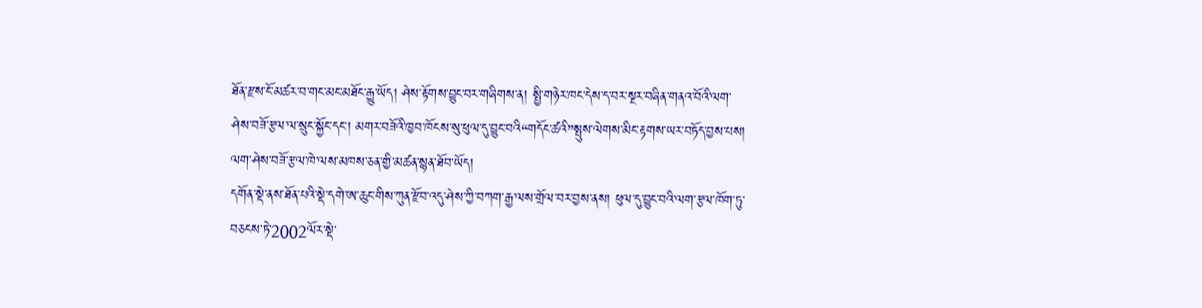ཐོན་རྫས་ངོ་མཚར་བ་གང་མང་མཐོང་རྒྱུ་ཡོད། ཤེས་རྟོགས་བྱུང་བར་གཞིགས་ན། སྤྱི་གཉེར་ཁང་དེས་ད་བར་སྔར་བཞིན་གནའ་བོའི་ལག་ཤེས་བཟོ་རྩལ་ལ་སྲུང་སྐྱོང་དང་། མགར་བཟོའི་ཁྱབ་ཁོངས་སུ་ཕུལ་དུ་བྱུང་བའི“གདོང་ཚའི”སྤུས་ལེགས་མིང་རྟགས་ཡར་བཏོད་བྱས་པས། ལག་ཤེས་བཟོ་རྩལ་ཁེ་ལས་མཁས་ཅན་གྱི་མཚན་སྙན་ཐོབ་ཡོད།
དགོན་སྡེ་ནས་ཐོན་པའི་སྡེ་དགེ་ཨ་ཆུང་གིས་ཀུན་རྫོབ་འདུ་ཤེས་ཀྱི་བཀག་རྒྱ་ལས་གྲོལ་བར་བྱས་ནས། ཕུལ་དུ་བྱུང་བའི་ལག་རྩལ་ཁོག་ཏུ་བཅངས་ཏེ་2002ལོར་སྡེ་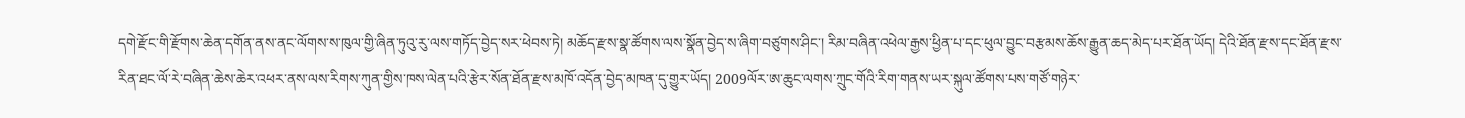དགེ་རྫོང་གི་རྫོགས་ཆེན་དགོན་ནས་ནང་ལོགས་ས་ཁུལ་གྱི་ཞིན་ཏུའུ་རུ་ལས་གཏོད་བྱེད་སར་ཕེབས་ཏེ། མཆོད་རྫས་སྣ་ཚོགས་ལས་སྣོན་བྱེད་ས་ཞིག་བཙུགས་ཤིང་། རིམ་བཞིན་འཕེལ་རྒྱས་ཕྱིན་པ་དང་ཕུལ་བྱུང་བརྩམས་ཆོས་རྒྱུན་ཆད་མེད་པར་ཐོན་ཡོད། དེའི་ཐོན་རྫས་དང་ཐོན་རྫས་རིན་ཐང་ལོ་རེ་བཞིན་ཆེས་ཆེར་འཕར་ནས་ལས་རིགས་ཀུན་གྱིས་ཁས་ལེན་པའི་རྩེར་སོན་ཐོན་རྫས་མཁོ་འདོན་བྱེད་མཁན་དུ་གྱུར་ཡོད། 2009ལོར་ཨ་ཆུང་ལགས་ཀྲུང་གོའི་རིག་གནས་ཡར་སྐུལ་ཚོགས་པས་གཙོ་གཉེར་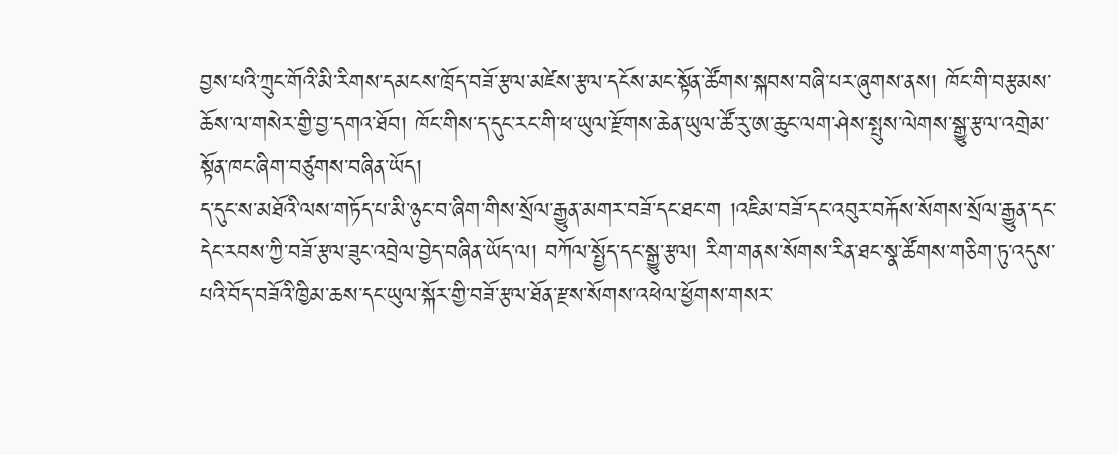བྱས་པའི་ཀྲུང་གོའི་མི་རིགས་དམངས་ཁྲོད་བཟོ་རྩལ་མཛེས་རྩལ་དངོས་མང་སྟོན་ཚོགས་སྐབས་བཞི་པར་ཞུགས་ནས། ཁོང་གི་བརྩམས་ཆོས་ལ་གསེར་གྱི་བྱ་དགའ་ཐོབ། ཁོང་གིས་ད་དུང་རང་གི་ཕ་ཡུལ་རྫོགས་ཆེན་ཡུལ་ཚོ་རུ་ཨ་ཆུང་ལག་ཤེས་སྤུས་ལེགས་སྒྱུ་རྩལ་འགྲེམ་སྟོན་ཁང་ཞིག་བཙུགས་བཞིན་ཡོད།
ད་དུང་ས་མཐོའི་ལས་གཏོད་པ་མི་ཉུང་བ་ཞིག་གིས་སྲོལ་རྒྱུན་མགར་བཟོ་དང་ཐང་ག །འཇིམ་བཟོ་དང་འབུར་བརྐོས་སོགས་སྲོལ་རྒྱུན་དང་དེང་རབས་ཀྱི་བཟོ་རྩལ་ཟུང་འབྲེལ་བྱེད་བཞིན་ཡོད་ལ། བཀོལ་སྤྱོད་དང་སྒྱུ་རྩལ། རིག་གནས་སོགས་རིན་ཐང་སྣ་ཚོགས་གཅིག་ཏུ་འདུས་པའི་བོད་བཟོའི་ཁྱིམ་ཆས་དང་ཡུལ་སྐོར་གྱི་བཟོ་རྩལ་ཐོན་རྫས་སོགས་འཕེལ་ཕྱོགས་གསར་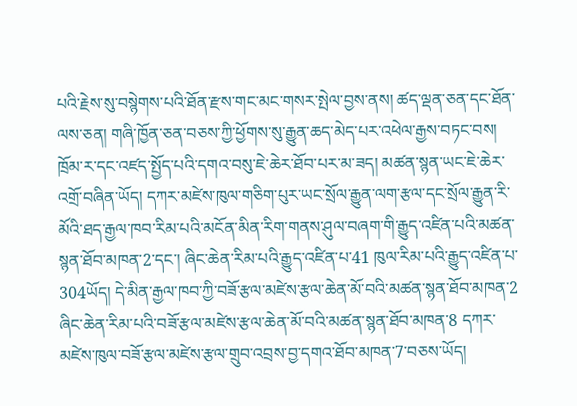པའི་རྗེས་སུ་བསྙེགས་པའི་ཐོན་རྫས་གང་མང་གསར་སྤེལ་བྱས་ནས། ཚད་ལྡན་ཅན་དང་ཐོན་ལས་ཅན། གཞི་ཁྱོན་ཅན་བཅས་ཀྱི་ཕྱོགས་སུ་རྒྱུན་ཆད་མེད་པར་འཕེལ་རྒྱས་བཏང་བས། ཁྲོམ་ར་དང་འཛད་སྤྱོད་པའི་དགའ་བསུ་ཇེ་ཆེར་ཐོབ་པར་མ་ཟད། མཚན་སྙན་ཡང་ཇེ་ཆེར་འགྲོ་བཞིན་ཡོད། དཀར་མཛེས་ཁུལ་གཅིག་པུར་ཡང་སྲོལ་རྒྱུན་ལག་རྩལ་དང་སྲོལ་རྒྱུན་རི་མོའི་ཐད་རྒྱལ་ཁབ་རིམ་པའི་མངོན་མིན་རིག་གནས་ཤུལ་བཞག་གི་རྒྱུད་འཛིན་པའི་མཚན་སྙན་ཐོབ་མཁན་2་དང་། ཞིང་ཆེན་རིམ་པའི་རྒྱུད་འཛིན་པ་41 ཁུལ་རིམ་པའི་རྒྱུད་འཛིན་པ་304ཡོད། དེ་མིན་རྒྱལ་ཁབ་ཀྱི་བཟོ་རྩལ་མཛེས་རྩལ་ཆེན་མོ་བའི་མཚན་སྙན་ཐོབ་མཁན་2 ཞིང་ཆེན་རིམ་པའི་བཟོ་རྩལ་མཛེས་རྩལ་ཆེན་མོ་བའི་མཚན་སྙན་ཐོབ་མཁན་8 དཀར་མཛེས་ཁུལ་བཟོ་རྩལ་མཛེས་རྩལ་གྲུབ་འབྲས་བྱ་དགའ་ཐོབ་མཁན་7་བཅས་ཡོད།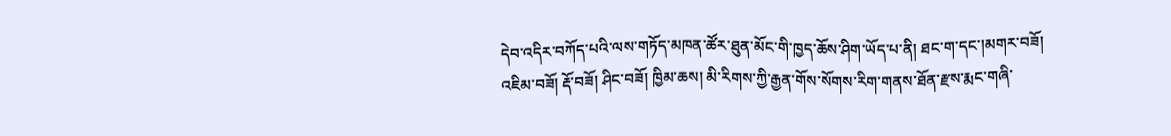དེབ་འདིར་བཀོད་པའི་ལས་གཏོད་མཁན་ཚོར་ཐུན་མོང་གི་ཁྱད་ཆོས་ཤིག་ཡོད་པ་ནི། ཐང་ག་དང་།མགར་བཟོ། འཇིམ་བཟོ། རྡོ་བཟོ། ཤིང་བཟོ། ཁྱིམ་ཆས། མི་རིགས་ཀྱི་རྒྱན་གོས་སོགས་རིག་གནས་ཐོན་རྫས་རྨང་གཞི་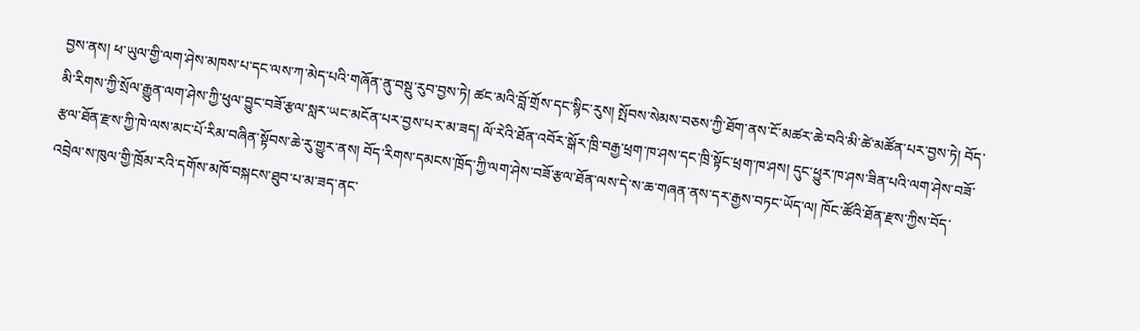བྱས་ནས། ཕ་ཡུལ་གྱི་ལག་ཤེས་མཁས་པ་དང་ལས་ཀ་མེད་པའི་གཞོན་ནུ་བསྡུ་རུབ་བྱས་ཏེ། ཚང་མའི་བློ་གྲོས་དང་སྙིང་རུས། སྤོབས་སེམས་བཅས་ཀྱི་ཐོག་ནས་ངོ་མཚར་ཆེ་བའི་མི་ཚེ་མཚོན་པར་བྱས་ཏེ། བོད་མི་རིགས་ཀྱི་སྲོལ་རྒྱུན་ལག་ཤེས་ཀྱི་ཕུལ་བྱུང་བཟོ་རྩལ་སླར་ཡང་མངོན་པར་བྱས་པར་མ་ཟད། ལོ་རེའི་ཐོན་འབོར་སྒོར་ཁྲི་བརྒྱ་ཕྲག་ཁ་ཤས་དང་ཁྲི་སྟོང་ཕྲག་ཁ་ཤས། དུང་ཕྱུར་ཁ་ཤས་ཟིན་པའི་ལག་ཤེས་བཟོ་རྩལ་ཐོན་རྫས་ཀྱི་ཁེ་ལས་མང་པོ་རིམ་བཞིན་སྟོབས་ཆེ་རུ་གྱུར་ནས། བོད་རིགས་དམངས་ཁྲོད་ཀྱི་ལག་ཤེས་བཟོ་རྩལ་ཐོན་ལས་དེ་ས་ཆ་གཞན་ནས་དར་རྒྱས་བཏང་ཡོད་ལ། ཁོང་ཚོའི་ཐོན་རྫས་ཀྱིས་བོད་འབྲེལ་ས་ཁུལ་གྱི་ཁྲོམ་རའི་དགོས་མཁོ་བསྐངས་ཐུབ་པ་མ་ཟད་ནང་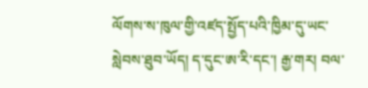ལོགས་ས་ཁུལ་གྱི་འཛད་སྤྱོད་པའི་ཁྱིམ་དུ་ཡང་སླེབས་ཐུབ་ཡོད། ད་དུང་ཨ་རི་དང་། རྒྱ་གར། བལ་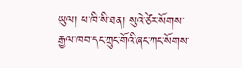ཡུལ། ཕ་ཁི་སི་ཐན། སུའེ་ཙེར་སོགས་རྒྱལ་ཁབ་དང་ཀྲུང་གོའི་ཞང་ཀང་སོགས་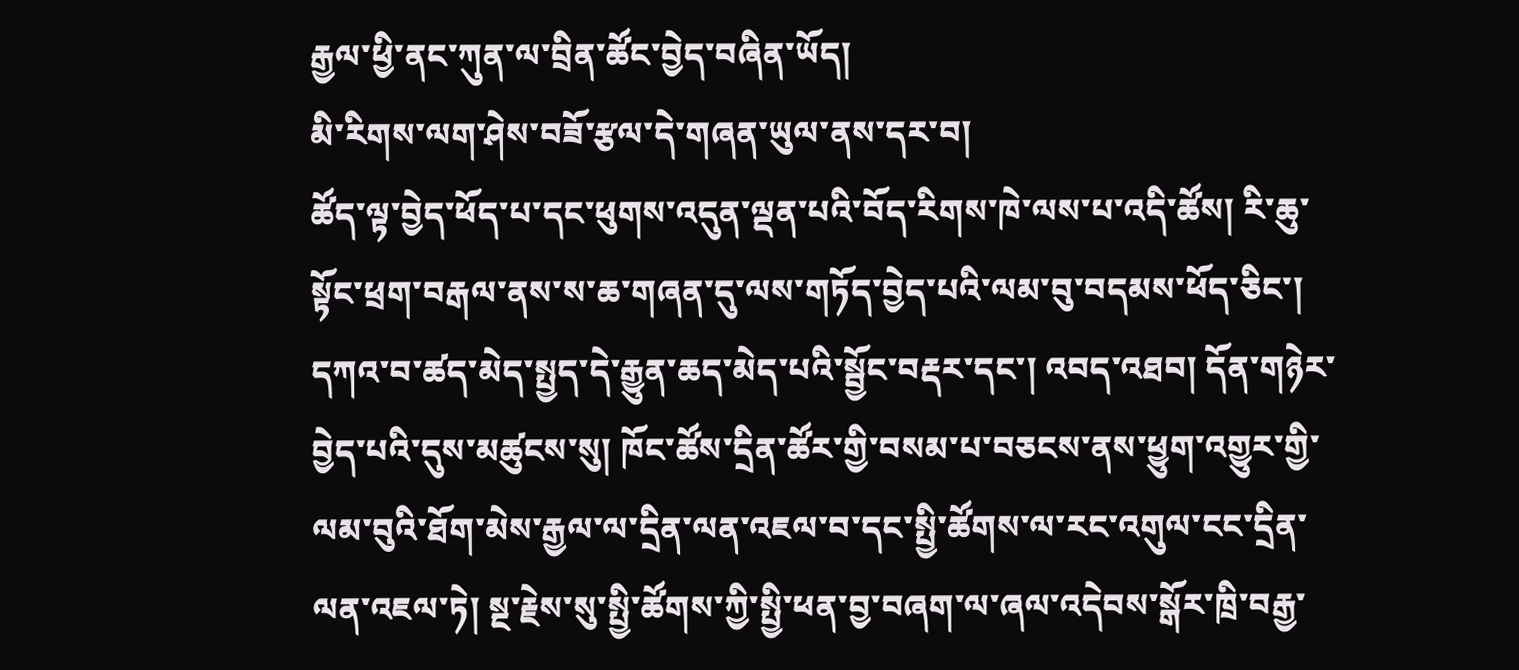རྒྱལ་ཕྱི་ནང་ཀུན་ལ་བྲིན་ཚོང་བྱེད་བཞིན་ཡོད།
མི་རིགས་ལག་ཤེས་བཟོ་རྩལ་དེ་གཞན་ཡུལ་ནས་དར་བ།
ཚོད་ལྟ་བྱེད་ཕོད་པ་དང་ཕུགས་འདུན་ལྡན་པའི་བོད་རིགས་ཁེ་ལས་པ་འདི་ཚོས། རི་ཆུ་སྟོང་ཕྲག་བརྒལ་ནས་ས་ཆ་གཞན་དུ་ལས་གཏོད་བྱེད་པའི་ལམ་བུ་བདམས་ཕོད་ཅིང་། དཀའ་བ་ཚད་མེད་སྤྱད་དེ་རྒྱུན་ཆད་མེད་པའི་སྦྱོང་བརྡར་དང་། འབད་འཐབ། དོན་གཉེར་བྱེད་པའི་དུས་མཚུངས་སུ། ཁོང་ཚོས་དྲིན་ཚོར་གྱི་བསམ་པ་བཅངས་ནས་ཕྱུག་འགྱུར་གྱི་ལམ་བུའི་ཐོག་མེས་རྒྱལ་ལ་དྲིན་ལན་འཇལ་བ་དང་སྤྱི་ཚོགས་ལ་རང་འགུལ་ངང་དྲིན་ལན་འཇལ་ཏེ། སྔ་རྗེས་སུ་སྤྱི་ཚོགས་ཀྱི་སྤྱི་ཕན་བྱ་བཞག་ལ་ཞལ་འདེབས་སྒོར་ཁྲི་བརྒྱ་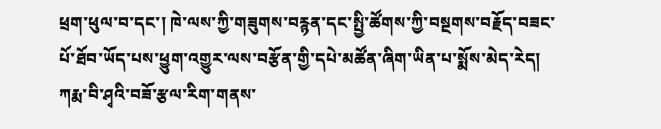ཕྲག་ཕུལ་བ་དང་། ཁེ་ལས་ཀྱི་གཟུགས་བརྙན་དང་སྤྱི་ཚོགས་ཀྱི་བསྔགས་བརྗོད་བཟང་པོ་ཐོབ་ཡོད་པས་ཕྱུག་འགྱུར་ལས་བརྩོན་གྱི་དཔེ་མཚོན་ཞིག་ཡིན་པ་སྨོས་མེད་རེད།
ཀརྨ་བི་ཤྭའི་བཟོ་རྩལ་རིག་གནས་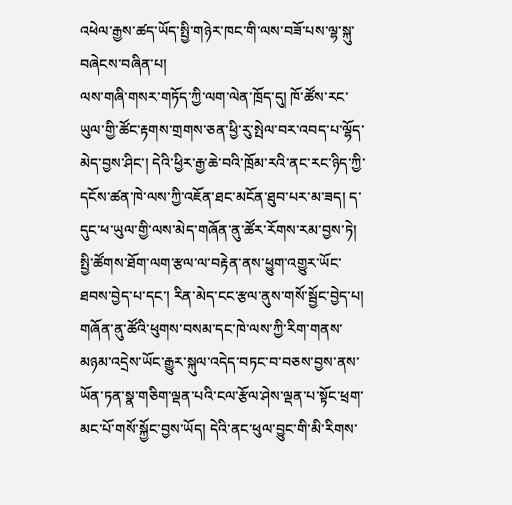འཕེལ་རྒྱས་ཚད་ཡོད་སྤྱི་གཉེར་ཁང་གི་ལས་བཟོ་པས་ལྷ་སྐུ་བཞེངས་བཞིན་པ།
ལས་གཞི་གསར་གཏོད་ཀྱི་ལག་ལེན་ཁྲོད་དུ། ཁོ་ཚོས་རང་ཡུལ་གྱི་ཚོང་རྟགས་གྲགས་ཅན་ཕྱི་རུ་སྤེལ་བར་འབད་པ་ལྷོད་མེད་བྱས་ཤིང་། དེའི་ཕྱིར་རྒྱ་ཆེ་བའི་ཁྲོམ་རའི་ནང་རང་ཉིད་ཀྱི་དངོས་ཚན་ཁེ་ལས་ཀྱི་འཇོན་ཐང་མངོན་ཐུབ་པར་མ་ཟད། ད་དུང་ཕ་ཡུལ་གྱི་ལས་མེད་གཞོན་ནུ་ཚོར་རོགས་རམ་བྱས་ཏེ། སྤྱི་ཚོགས་ཐོག་ལག་རྩལ་ལ་བརྟེན་ནས་ཕྱུག་འགྱུར་ཡོང་ཐབས་བྱེད་པ་དང་། རིན་མེད་ངང་རྩལ་ནུས་གསོ་སྦྱོང་བྱེད་པ། གཞོན་ནུ་ཚོའི་ཕུགས་བསམ་དང་ཁེ་ལས་ཀྱི་རིག་གནས་མཉམ་འདྲེས་ཡོང་རྒྱུར་སྐུལ་འདེད་བཏང་བ་བཅས་བྱས་ནས་ཡོན་ཏན་སྣ་གཅིག་ལྡན་པའི་ངལ་རྩོལ་ཤེས་ལྡན་པ་སྟོང་ཕྲག་མང་པོ་གསོ་སྐྱོང་བྱས་ཡོད། དེའི་ནང་ཕུལ་བྱུང་གི་མི་རིགས་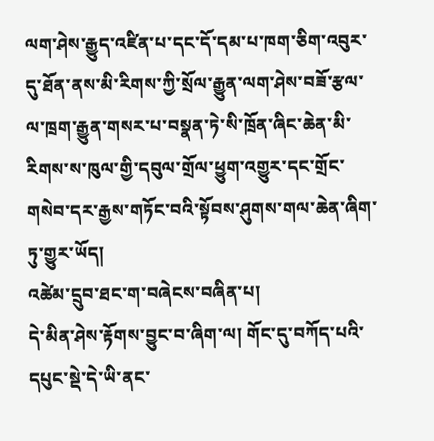ལག་ཤེས་རྒྱུད་འཛིན་པ་དང་དོ་དམ་པ་ཁག་ཅིག་འབུར་དུ་ཐོན་ནས་མི་རིགས་ཀྱི་སྲོལ་རྒྱུན་ལག་ཤེས་བཟོ་རྩལ་ལ་ཁྲག་རྒྱུན་གསར་པ་བསྣན་ཏེ་སི་ཁྲོན་ཞིང་ཆེན་མི་རིགས་ས་ཁུལ་གྱི་དབུལ་གྲོལ་ཕྱུག་འགྱུར་དང་གྲོང་གསེབ་དར་རྒྱས་གཏོང་བའི་སྟོབས་ཤུགས་གལ་ཆེན་ཞིག་ཏུ་གྱུར་ཡོད།
འཚེམ་དྲུབ་ཐང་ག་བཞེངས་བཞིན་པ།
དེ་མིན་ཤེས་རྟོགས་བྱུང་བ་ཞིག་ལ། གོང་དུ་བཀོད་པའི་དཔུང་སྡེ་དེ་ཡི་ནང་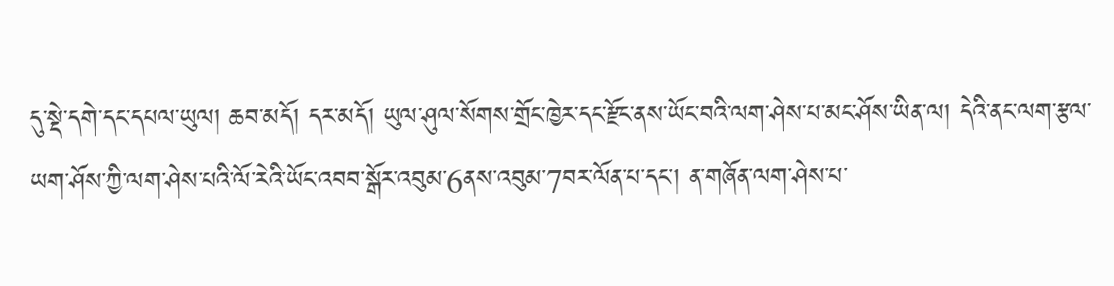དུ་སྡེ་དགེ་དང་དཔལ་ཡུལ། ཆབ་མདོ། དར་མདོ། ཡུལ་ཤུལ་སོགས་གྲོང་ཁྱེར་དང་རྫོང་ནས་ཡོང་བའི་ལག་ཤེས་པ་མང་ཤོས་ཡིན་ལ། དེའི་ནང་ལག་རྩལ་ཡག་ཤོས་ཀྱི་ལག་ཤེས་པའི་ལོ་རེའི་ཡོང་འབབ་སྒོར་འབུམ་6ནས་འབུམ་7བར་ལོན་པ་དང་། ན་གཞོན་ལག་ཤེས་པ་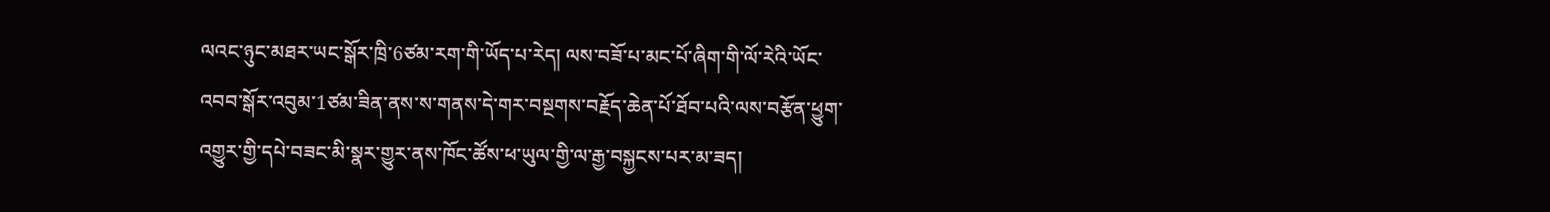ལའང་ཉུང་མཐར་ཡང་སྒོར་ཁྲི་6ཙམ་རག་གི་ཡོད་པ་རེད། ལས་བཟོ་པ་མང་པོ་ཞིག་གི་ལོ་རེའི་ཡོང་འབབ་སྒོར་འབུམ་1ཙམ་ཟིན་ནས་ས་གནས་དེ་གར་བསྔགས་བརྗོད་ཆེན་པོ་ཐོབ་པའི་ལས་བརྩོན་ཕྱུག་འགྱུར་གྱི་དཔེ་བཟང་མི་སྣར་གྱུར་ནས་ཁོང་ཚོས་ཕ་ཡུལ་གྱི་ལ་རྒྱ་བསྐྱངས་པར་མ་ཟད།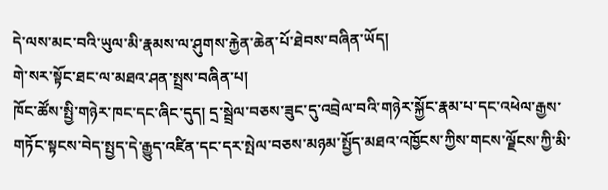དེ་ལས་མང་བའི་ཡུལ་མི་རྣམས་ལ་ཤུགས་རྐྱེན་ཆེན་པོ་ཐེབས་བཞིན་ཡོད།
གེ་སར་སྟོང་ཐང་ལ་མཐའ་ཤན་སྤྲས་བཞིན་པ།
ཁོང་ཚོས་སྤྱི་གཉེར་ཁང་དང་ཞིང་དུད། དྲ་སྦྲེལ་བཅས་ཟུང་དུ་འབྲེལ་བའི་གཉེར་སྐྱོང་རྣམ་པ་དང་འཕེལ་རྒྱས་གཏོང་སྟངས་བེད་སྤྱད་དེ་རྒྱུད་འཛིན་དང་དར་སྤེལ་བཅས་མཉམ་སྤྱོད་མཐའ་འཁྱོངས་ཀྱིས་གངས་ལྗོངས་ཀྱི་མི་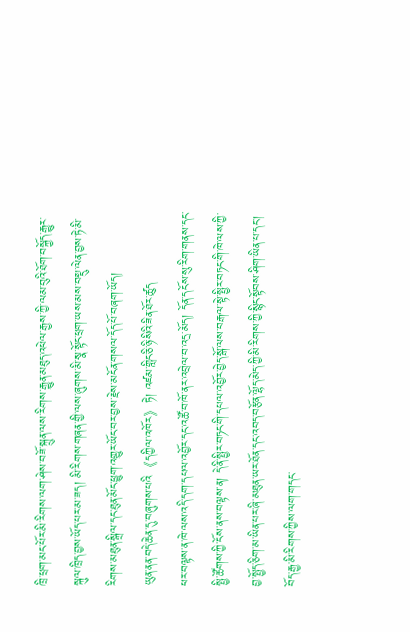ཁྲི་ཕྲག་མང་པོར་མི་རིགས་ལག་ཤེས་བཟོ་སྐྲུན་ལས་རིགས་རྒྱུན་མཐུད་འཕེལ་རྒྱས་ཀྱི་ལམ་བུའི་ཐོག་བསྐྱོད་རྒྱུར་སྐུལ་ཁྲིད་བྱས་ཡོད་པར་མ་ཟད། མི་རིགས་གཞན་གྱི་ལས་ཞུགས་མི་སྣ་སྟོང་ཕྲག་ཡས་མས་བསྡུ་ལེན་བྱས་ཏེ་མི་རིགས་མཐུན་སྒྲིལ་དང་ཐུན་མོང་ཕྱུག་འགྱུར་ཡོང་བར་བྱས་རྗེས་མངོན་གསལ་དོད་པོ་བཞག་ཡོད།
ཡུན་ནན་བདེ་ཆེན་དུ་བཞུགས་པའི《དཀྱིལ་འཁོར》ཏེ། འཛམ་གླིང་ཅི་ཉི་སིའི་ཟིན་ཐོར་ཚུད
ཕར་བལྟས་ན་ཁེ་ལས་འདི་དག་དཔལ་འབྱོར་དང་འཚོ་བ་ཁོ་ནར་འབྲེལ་བ་འདྲ་མོད། དོན་དངོས་སུ་རིག་གནས་དང་སྤྱི་ཚོགས་ཀྱི་ངོས་ནས་བལྟས་ན། དེ་ནི་སྤྱིར་བཏང་གི་དཔལ་འབྱོར་བྱེད་སྒོ་ལས་བརྒལ་སྟེ་སྤྱིར་བཏང་གི་ཁེ་ལས་ཀྱི་བྱ་སྤྱོད་ཅིག་མ་ཡིན་པར་ཞི་མཐུན་ཡར་ཐོན་དང་འབད་བརྩོན་ལྷོད་མེད་ཀྱི་མི་རིགས་ཀྱི་སྙིང་སྟོབས་ཤིག་ཡིན་པ་དང་། བོད་རྒྱ་མི་རིགས་ཀྱིས་ལག་གདང་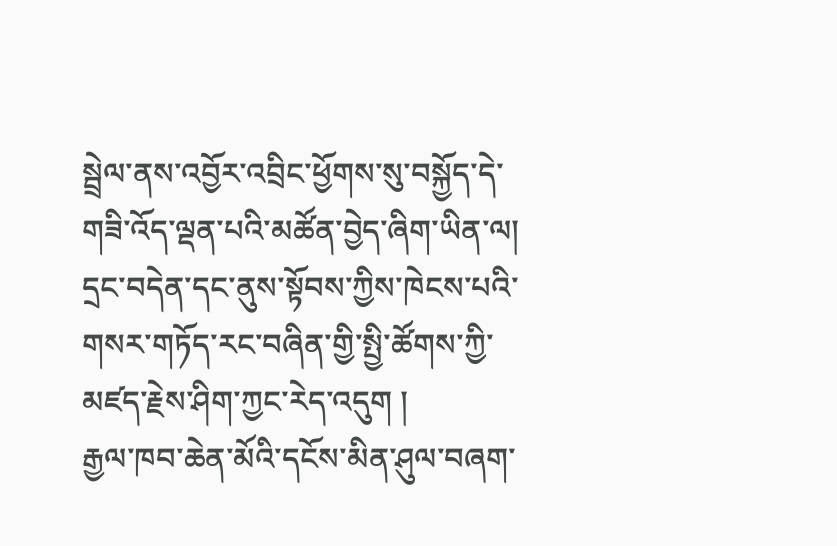སྦྲེལ་ནས་འབྱོར་འབྲིང་ཕྱོགས་སུ་བསྐྱོད་དེ་གཟི་འོད་ལྡན་པའི་མཚོན་བྱེད་ཞིག་ཡིན་ལ། དྲང་བདེན་དང་ནུས་སྟོབས་ཀྱིས་ཁེངས་པའི་གསར་གཏོད་རང་བཞིན་གྱི་སྤྱི་ཚོགས་ཀྱི་མཛད་རྗེས་ཤིག་ཀྱང་རེད་འདུག །
རྒྱལ་ཁབ་ཆེན་མོའི་དངོས་མིན་ཤུལ་བཞག་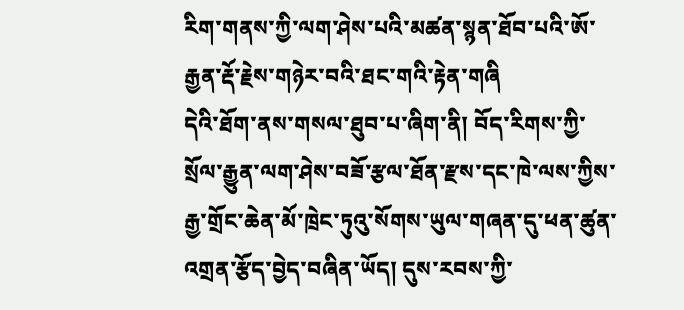རིག་གནས་ཀྱི་ལག་ཤེས་པའི་མཚན་སྙན་ཐོབ་པའི་ཨོ་རྒྱན་རྡོ་རྗེས་གཉེར་བའི་ཐང་གའི་རྟེན་གཞི
དེའི་ཐོག་ནས་གསལ་ཐུབ་པ་ཞིག་ནི། བོད་རིགས་ཀྱི་སྲོལ་རྒྱུན་ལག་ཤེས་བཟོ་རྩལ་ཐོན་རྫས་དང་ཁེ་ལས་ཀྱིས་རྒྱ་གྲོང་ཆེན་མོ་ཁྲེང་ཏུའུ་སོགས་ཡུལ་གཞན་དུ་ཕན་ཚུན་འགྲན་རྩོད་བྱེད་བཞིན་ཡོད། དུས་རབས་ཀྱི་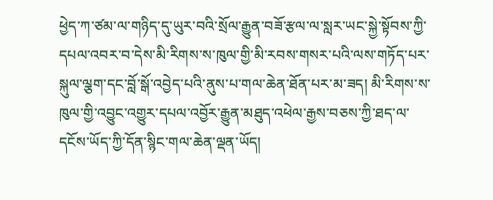ཕྱེད་ཀ་ཙམ་ལ་གཉིད་དུ་ཡུར་བའི་སྲོལ་རྒྱུན་བཟོ་རྩལ་ལ་སླར་ཡང་སྐྱེ་སྟོབས་ཀྱི་དཔལ་འབར་བ་དེས་མི་རིགས་ས་ཁུལ་གྱི་མི་རབས་གསར་པའི་ལས་གཏོད་པར་སྐུལ་ལྕག་དང་བློ་སྒོ་འབྱེད་པའི་ནུས་པ་གལ་ཆེན་ཐོན་པར་མ་ཟད། མི་རིགས་ས་ཁུལ་གྱི་འབྱུང་འགྱུར་དཔལ་འབྱོར་རྒྱུན་མཐུད་འཕེལ་རྒྱས་བཅས་ཀྱི་ཐད་ལ་དངོས་ཡོད་ཀྱི་དོན་སྙིང་གལ་ཆེན་ལྡན་ཡོད།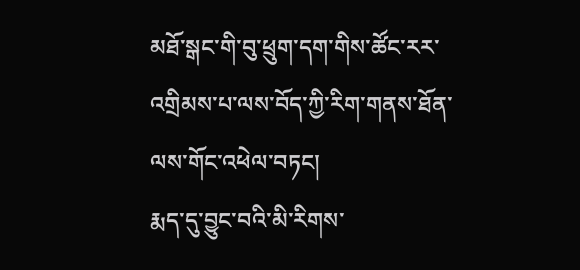མཐོ་སྒང་གི་བུ་ཕྲུག་དག་གིས་ཚོང་རར་འགྲིམས་པ་ལས་བོད་ཀྱི་རིག་གནས་ཐོན་ལས་གོང་འཕེལ་བཏང།
རྨད་དུ་བྱུང་བའི་མི་རིགས་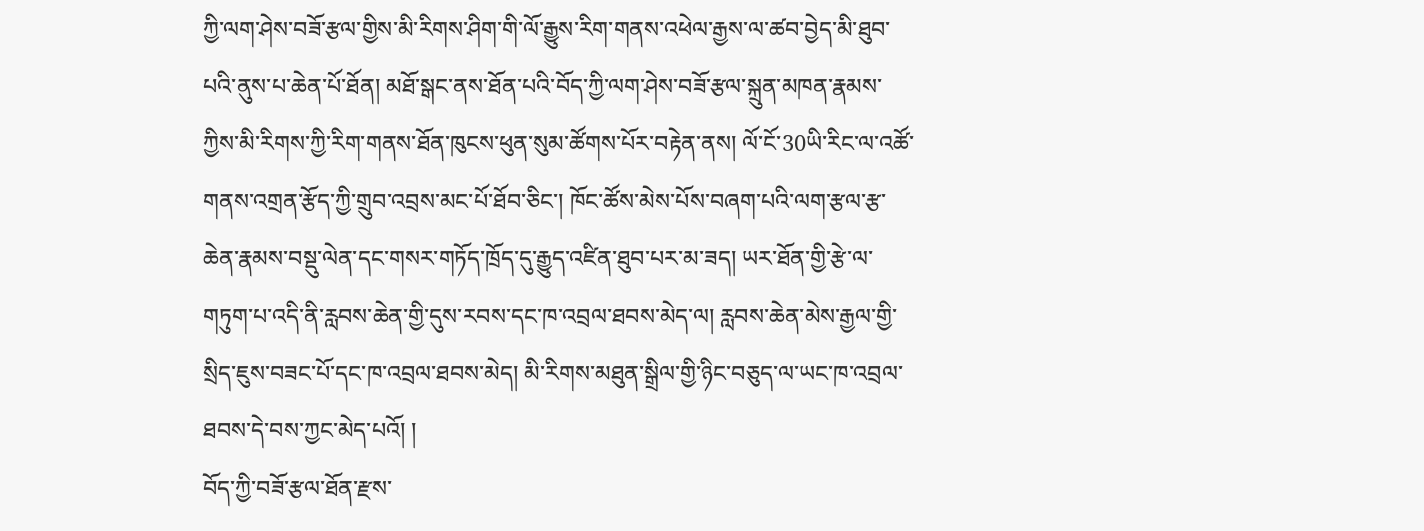ཀྱི་ལག་ཤེས་བཟོ་རྩལ་གྱིས་མི་རིགས་ཤིག་གི་ལོ་རྒྱུས་རིག་གནས་འཕེལ་རྒྱས་ལ་ཚབ་བྱེད་མི་ཐུབ་པའི་ནུས་པ་ཆེན་པོ་ཐོན། མཐོ་སྒང་ནས་ཐོན་པའི་བོད་ཀྱི་ལག་ཤེས་བཟོ་རྩལ་སྐྲུན་མཁན་རྣམས་ཀྱིས་མི་རིགས་ཀྱི་རིག་གནས་ཐོན་ཁུངས་ཕུན་སུམ་ཚོགས་པོར་བརྟེན་ནས། ལོ་ངོ་30ཡི་རིང་ལ་འཚོ་གནས་འགྲན་རྩོད་ཀྱི་གྲུབ་འབྲས་མང་པོ་ཐོབ་ཅིང་། ཁོང་ཚོས་མེས་པོས་བཞག་པའི་ལག་རྩལ་རྩ་ཆེན་རྣམས་བསྡུ་ལེན་དང་གསར་གཏོད་ཁྲོད་དུ་རྒྱུད་འཛིན་ཐུབ་པར་མ་ཟད། ཡར་ཐོན་གྱི་རྩེ་ལ་གཏུག་པ་འདི་ནི་རླབས་ཆེན་གྱི་དུས་རབས་དང་ཁ་འབྲལ་ཐབས་མེད་ལ། རླབས་ཆེན་མེས་རྒྱལ་གྱི་སྲིད་ཇུས་བཟང་པོ་དང་ཁ་འབྲལ་ཐབས་མེད། མི་རིགས་མཐུན་སྒྲིལ་གྱི་ཉིང་བཅུད་ལ་ཡང་ཁ་འབྲལ་ཐབས་དེ་བས་ཀྱང་མེད་པའོ། །
བོད་ཀྱི་བཟོ་རྩལ་ཐོན་རྫས་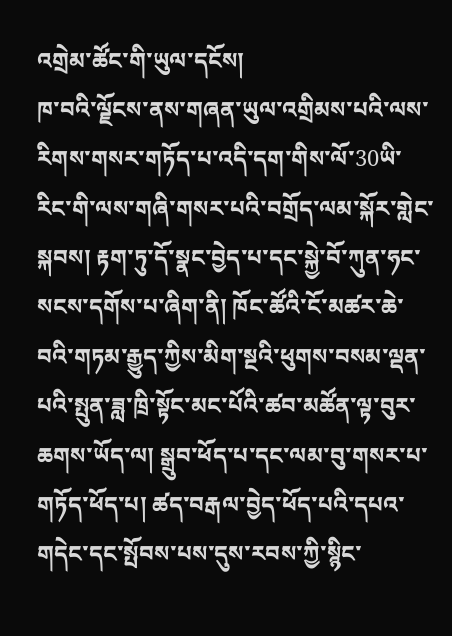འགྲེམ་ཚོང་གི་ཡུལ་དངོས།
ཁ་བའི་ལྗོངས་ནས་གཞན་ཡུལ་འགྲིམས་པའི་ལས་རིགས་གསར་གཏོད་པ་འདི་དག་གིས་ལོ་30ཡི་རིང་གི་ལས་གཞི་གསར་པའི་བགྲོད་ལམ་སྐོར་གླེང་སྐབས། རྟག་ཏུ་དོ་སྣང་བྱེད་པ་དང་སྐྱེ་བོ་ཀུན་ཧང་སངས་དགོས་པ་ཞིག་ནི། ཁོང་ཚོའི་ངོ་མཚར་ཆེ་བའི་གཏམ་རྒྱུད་ཀྱིས་མིག་སྔའི་ཕུགས་བསམ་ལྡན་པའི་སྤུན་ཟླ་ཁྲི་སྟོང་མང་པོའི་ཚབ་མཚོན་ལྟ་བུར་ཆགས་ཡོད་ལ། སྒྲུབ་ཕོད་པ་དང་ལམ་བུ་གསར་པ་གཏོད་ཕོད་པ། ཚད་བརྒལ་བྱེད་ཕོད་པའི་དཔའ་གདེང་དང་སྤོབས་པས་དུས་རབས་ཀྱི་སྙིང་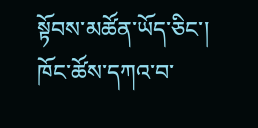སྟོབས་མཚོན་ཡོད་ཅིང་། ཁོང་ཚོས་དཀའ་བ་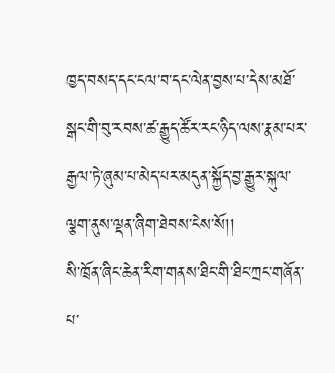ཁྱད་བསད་དང་ངལ་བ་དང་ལེན་བྱས་པ་དེས་མཐོ་སྒང་གི་བུ་རབས་ཚ་རྒྱུད་ཚོར་རང་ཉིད་ལས་རྣམ་པར་རྒྱལ་ཏེ་ཞུམ་པ་མེད་པར་མདུན་སྐྱོད་བྱ་རྒྱུར་སྐུལ་ལྕག་ནུས་ལྡན་ཞིག་ཐེབས་ངེས་སོ།།
སི་ཁྲོན་ཞིང་ཆེན་རིག་གནས་ཐིང་གི་ཐིང་ཀྲང་གཞོན་པ་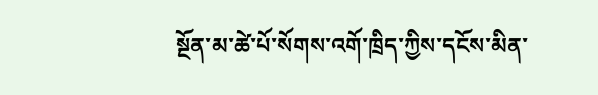སྔོན་མ་ཚེ་པོ་སོགས་འགོ་ཁྲིད་ཀྱིས་དངོས་མིན་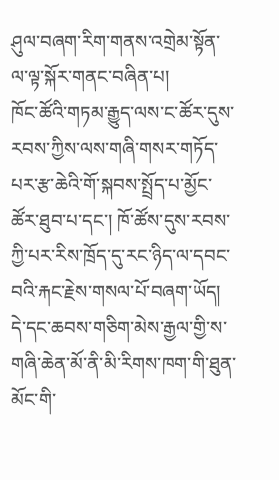ཤུལ་བཞག་རིག་གནས་འགྲེམ་སྟོན་ལ་ལྟ་སྐོར་གནང་བཞིན་པ།
ཁོང་ཚོའི་གཏམ་རྒྱུད་ལས་ང་ཚོར་དུས་རབས་ཀྱིས་ལས་གཞི་གསར་གཏོད་པར་རྩ་ཆེའི་གོ་སྐབས་སྤྲོད་པ་མྱོང་ཚོར་ཐུབ་པ་དང་། ཁོ་ཚོས་དུས་རབས་ཀྱི་པར་རིས་ཁྲོད་དུ་རང་ཉིད་ལ་དབང་བའི་རྐང་རྗེས་གསལ་པོ་བཞག་ཡོད། དེ་དང་ཆབས་གཅིག་མེས་རྒྱལ་གྱི་ས་གཞི་ཆེན་མོ་ནི་མི་རིགས་ཁག་གི་ཐུན་མོང་གི་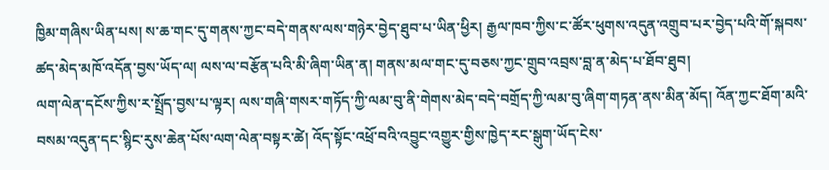ཁྱིམ་གཞིས་ཡིན་པས། ས་ཆ་གང་དུ་གནས་ཀྱང་བདེ་གནས་ལས་གཉེར་བྱེད་ཐུབ་པ་ཡིན་ཕྱིར། རྒྱལ་ཁབ་ཀྱིས་ང་ཚོར་ཕུགས་འདུན་འགྲུབ་པར་བྱེད་པའི་གོ་སྐབས་ཚད་མེད་མཁོ་འདོན་བྱས་ཡོད་ལ། ལས་ལ་བརྩོན་པའི་མི་ཞིག་ཡིན་ན། གནས་མལ་གང་དུ་བཅས་ཀྱང་གྲུབ་འབྲས་བླ་ན་མེད་པ་ཐོབ་ཐུབ།
ལག་ལེན་དངོས་ཀྱིས་ར་སྤྲོད་བྱས་པ་ལྟར། ལས་གཞི་གསར་གཏོད་ཀྱི་ལམ་བུ་ནི་གེགས་མེད་བདེ་བགྲོད་ཀྱི་ལམ་བུ་ཞིག་གཏན་ནས་མིན་མོད། འོན་ཀྱང་ཐོག་མའི་བསམ་འདུན་དང་སྙིང་རུས་ཆེན་པོས་ལག་ལེན་བསྟར་ཚེ། འོད་སྟོང་འཕྲོ་བའི་འབྱུང་འགྱུར་གྱིས་ཁྱེད་རང་སྒུག་ཡོད་ངེས་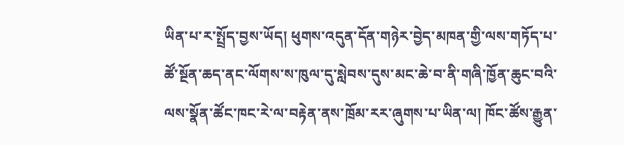ཡིན་པ་ར་སྤྲོད་བྱས་ཡོད། ཕུགས་འདུན་དོན་གཉེར་བྱེད་མཁན་གྱི་ལས་གཏོད་པ་ཚོ་སྔོན་ཆད་ནང་ལོགས་ས་ཁུལ་དུ་སླེབས་དུས་མང་ཆེ་བ་ནི་གཞི་ཁྱོན་ཆུང་བའི་ལས་སྣོན་ཚོང་ཁང་རེ་ལ་བརྟེན་ནས་ཁྲོམ་རར་ཞུགས་པ་ཡིན་ལ། ཁོང་ཚོས་རྒྱུན་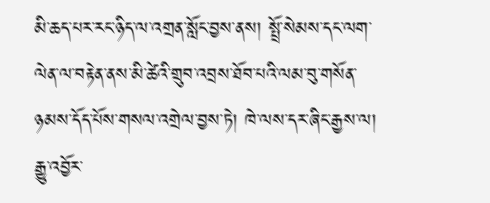མི་ཆད་པར་རང་ཉིད་ལ་འགྲན་སློང་བྱས་ནས། སྤྲོ་སེམས་དང་ལག་ལེན་ལ་བརྟེན་ནས་མི་ཚེའི་གྲུབ་འབྲས་ཐོབ་པའི་ལམ་བུ་གསོན་ཉམས་དོད་པོས་གསལ་འགྲེལ་བྱས་ཏེ། ཁེ་ལས་དར་ཞིང་རྒྱས་ལ། རྒྱུ་འབྱོར་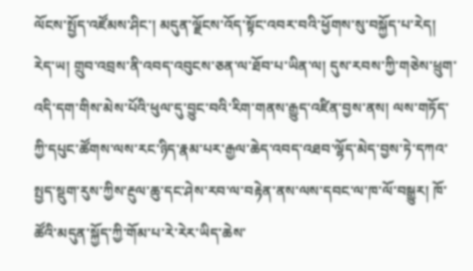ལོངས་སྤྱོད་འཛོམས་ཤིང་། མདུན་ལྗོངས་འོད་སྟོང་འབར་བའི་ཕྱོགས་སུ་བསྐྱོད་པ་རེད།
རེད་ཡ། གྲུབ་འབྲས་ནི་འབད་འབུངས་ཅན་ལ་ཐོབ་པ་ཡིན་ལ། དུས་རབས་ཀྱི་གཅེས་ཕྲུག་འདི་དག་གིས་མེས་པོའི་ཕུལ་དུ་བྱུང་བའི་རིག་གནས་རྒྱུད་འཛིན་བྱས་ནས། ལས་གཏོད་ཀྱི་དཔུང་ཚོགས་ལས་རང་ཉིད་རྣམ་པར་རྒྱལ་ཆེད་འབད་འཐབ་ལྷོད་མེད་བྱས་ཏེ་དཀའ་སྤྱད་སྡུག་རུས་ཀྱིས་རྔུལ་ཆུ་དང་ཤེས་རབ་ལ་བརྟེན་ནས་ལས་དབང་ལ་ཁ་ལོ་བསྒྱུར། ཁོ་ཚོའི་མདུན་སྐྱོད་ཀྱི་གོམ་པ་རེ་རེར་ཡིད་ཆེས་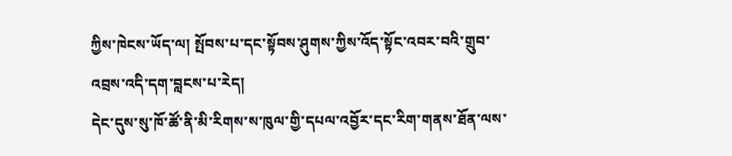ཀྱིས་ཁེངས་ཡོད་ལ། སྤོབས་པ་དང་སྟོབས་ཤུགས་ཀྱིས་འོད་སྟོང་འབར་བའི་གྲུབ་འབྲས་འདི་དག་བླངས་པ་རེད།
དེང་དུས་སུ་ཁོ་ཚོ་ནི་མི་རིགས་ས་ཁུལ་གྱི་དཔལ་འབྱོར་དང་རིག་གནས་ཐོན་ལས་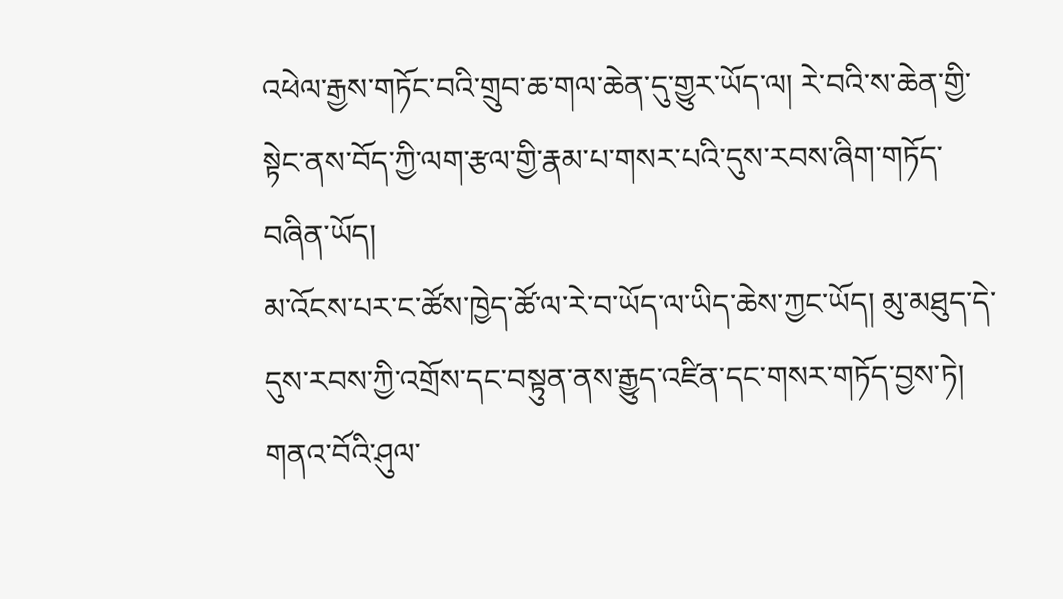འཕེལ་རྒྱས་གཏོང་བའི་གྲུབ་ཆ་གལ་ཆེན་དུ་གྱུར་ཡོད་ལ། རེ་བའི་ས་ཆེན་གྱི་སྟེང་ནས་བོད་ཀྱི་ལག་རྩལ་གྱི་རྣམ་པ་གསར་པའི་དུས་རབས་ཞིག་གཏོད་བཞིན་ཡོད།
མ་འོངས་པར་ང་ཚོས་ཁྱེད་ཚོ་ལ་རེ་བ་ཡོད་ལ་ཡིད་ཆེས་ཀྱང་ཡོད། མུ་མཐུད་དེ་དུས་རབས་ཀྱི་འགྲོས་དང་བསྟུན་ནས་རྒྱུད་འཛིན་དང་གསར་གཏོད་བྱས་ཏེ། གནའ་བོའི་ཤུལ་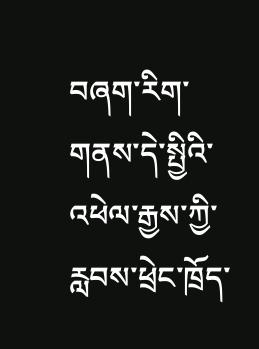བཞག་རིག་གནས་དེ་སྤྱིའི་འཕེལ་རྒྱས་ཀྱི་རླབས་ཕྲེང་ཁྲོད་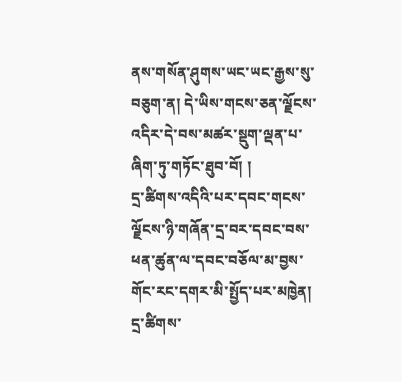ནས་གསོན་ཤུགས་ཡང་ཡང་རྒྱས་སུ་བཅུག་ན། དེ་ཡིས་གངས་ཅན་ལྗོངས་འདིར་དེ་བས་མཚར་སྡུག་ལྡན་པ་ཞིག་ཏུ་གཏོང་ཐུབ་བོ། །
དྲ་ཚིགས་འདིའི་པར་དབང་གངས་ལྗོངས་ཉི་གཞོན་དྲ་བར་དབང་བས་ཕན་ཚུན་ལ་དབང་བཅོལ་མ་བྱས་གོང་རང་དགར་མི་སྤྱོད་པར་མཁྱེན།
དྲ་ཚིགས་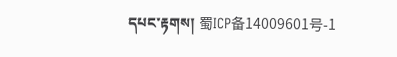དཔང་རྟགས། 蜀ICP备14009601号-1